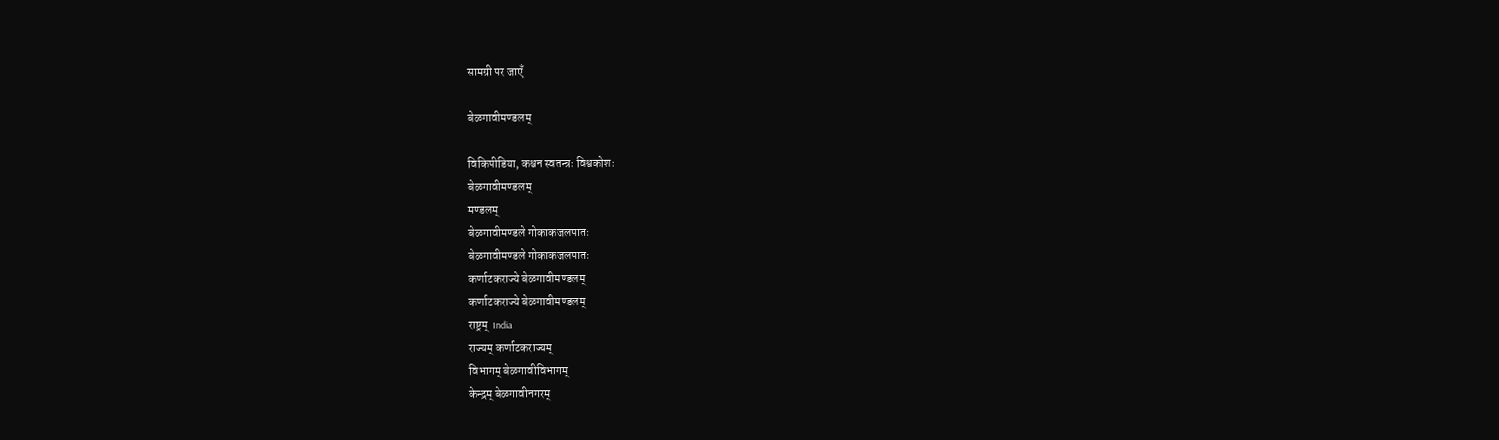सामग्री पर जाएँ

बेळगावीमण्डलम्

विकिपीडिया, कश्चन स्वतन्त्रः विश्वकोशः
बेळगावीमण्डलम्
मण्डलम्
बेळगावीमण्डले गोकाकजलपातः
बेळगावीमण्डले गोकाकजलपातः
कर्णाटकराज्ये बेळगावीमण्डलम्
कर्णाटकराज्ये बेळगावीमण्डलम्
राष्ट्रम्  India
राज्यम् कर्णाटकराज्यम्
विभागम् बेळगावीविभागम्
केन्द्रम् बेळगावीनगरम्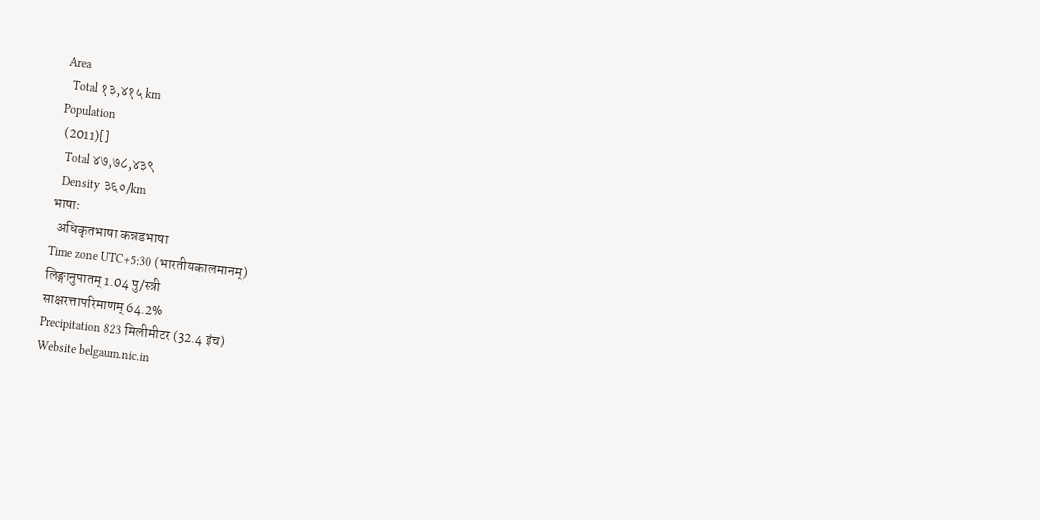Area
  Total १३,४१५ km
Population
 (2011)[]
  Total ४७,७८,४३९
  Density ३६०/km
भाषाः
  अधिकृतभाषा कन्नडभाषा
Time zone UTC+5:30 (भारतीयकालमानम्)
लिङ्गानुपातम् 1.04 पु/स्त्री
साक्षरत्तापरिमाणम् 64.2%
Precipitation 823 मिलीमीटर (32.4 इंच)
Website belgaum.nic.in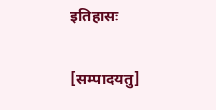इतिहासः

[सम्पादयतु]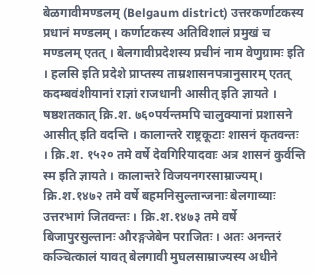बेळगावीमण्डलम् (Belgaum district) उत्तरकर्णाटकस्य प्रधानं मण्डलम् । कर्णाटकस्य अतिविशालं प्रमुखं च मण्डलम् एतत् । बेलगावीप्रदेशस्य प्रचीनं नाम वेणुग्रामः इति । हलसि इति प्रदेशे प्राप्तस्य ताम्रशासनपत्रानुसारम् एतत् कदम्बवंशीयानां राज्ञां राजधानी आसीत् इति ज्ञायते । षष्ठशतकात् क्रि.श. ७६०पर्यन्तमपि चालुक्यानां प्रशासने आसीत् इति वदन्ति । कालान्तरे राष्ट्रकूटाः शासनं कृतवन्तः । क्रि.श. १५२० तमे वर्षे देवगिरियादवाः अत्र शासनं कुर्वन्ति स्म इति ज्ञायते । कालान्तरे विजयनगरसाम्राज्यम्। क्रि.श.१४७२ तमे वर्षे बहमनिसुल्तान्जनाः बेलगाव्याः उत्तरभागं जितवन्तः । क्रि.श.१४७३ तमे वर्षे बिजापुरसुल्तानः औरङ्गजेबेन पराजितः । अतः अनन्तरं कञ्चित्कालं यावत् बेलगावी मुघलसाम्राज्यस्य अधीने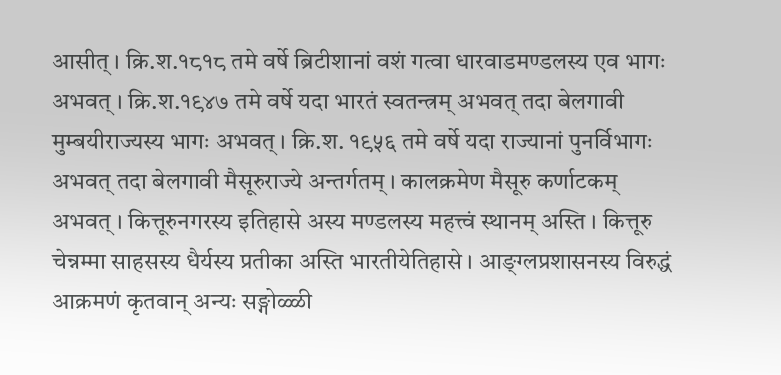आसीत् । क्रि.श.१८१८ तमे वर्षे ब्रिटीशानां वशं गत्वा धारवाडमण्डलस्य एव भागः अभवत् । क्रि.श.१९४७ तमे वर्षे यदा भारतं स्वतन्त्रम् अभवत् तदा बेलगावी मुम्बयीराज्यस्य भागः अभवत् । क्रि.श. १९५६ तमे वर्षे यदा राज्यानां पुनर्विभागः अभवत् तदा बेलगावी मैसूरुराज्ये अन्तर्गतम् । कालक्रमेण मैसूरु कर्णाटकम् अभवत् । कित्तूरुनगरस्य इतिहासे अस्य मण्डलस्य महत्त्वं स्थानम् अस्ति । कित्तूरु चेन्नम्मा साहसस्य धैर्यस्य प्रतीका अस्ति भारतीयेतिहासे । आङ्ग्लप्रशासनस्य विरुद्धं आक्रमणं कृतवान् अन्यः सङ्गोळ्ळी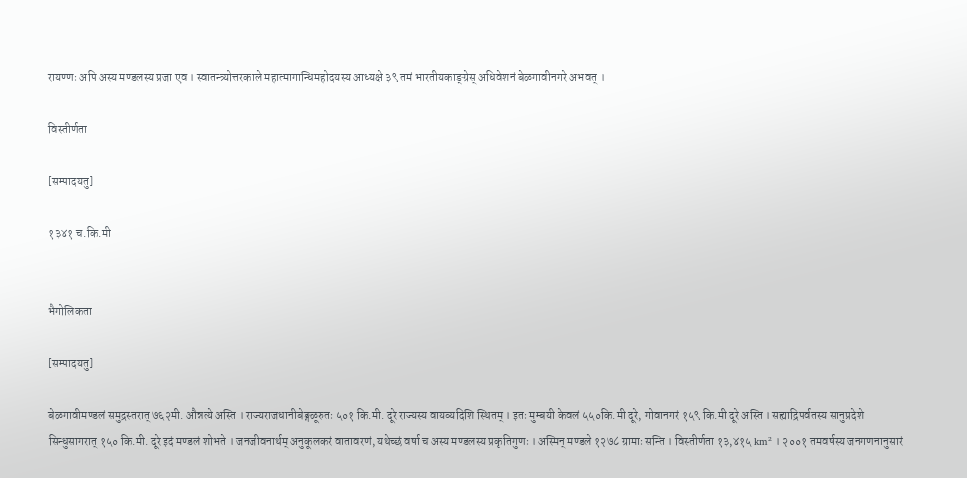रायण्णः अपि अस्य मण्डलस्य प्रजा एव । स्वातन्त्र्योत्तरकाले महात्मागान्धिमहोदयस्य आध्यक्षे ३९ तमं भारतीयकाङ्ग्रेस् अधिवेशनं बेळगावीनगरे अभवत् ।

विस्तीर्णता

[सम्पादयतु]

१३४१ च.कि.मी


भैगोलिकता

[सम्पादयतु]

बेळगावीमण्डलं समुद्रस्तरात् ७६२मी. औन्नत्ये अस्ति । राज्यराजधानीबेङ्गळूरुतः ५०१ कि.मी. दूरे राज्यस्य वायव्यदिशि स्थितम् । इतः मुम्बयी केवलं ५५०कि.मी दूरे, गोवानगरं १५९ कि.मी दूरे अस्ति । सह्याद्रिपर्वतस्य सानुप्रदेशे सिन्धुसागरात् १५० कि.मी. दूरे इदं मण्डलं शोभते । जनजीवनार्थम् अनुकूलकरं वातावरणं, यथेच्छं वर्षा च अस्य मण्डलस्य प्रकृतिगुणः । अस्मिन् मण्डले १२७८ ग्रामाः सन्ति । विस्तीर्णता १३,४१५ km² । २००१ तमवर्षस्य जनगणनानुसारं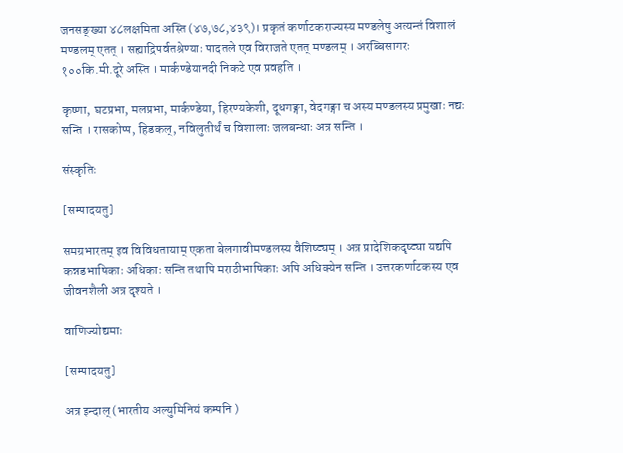जनसङ्ख्या ४८लक्षमिता अस्ति (४७,७८,४३९)। प्रकृतं कर्णाटकराज्यस्य मण्डलेषु अत्यन्तं विशालं मण्डलम् एतत् । सह्याद्रिपर्वतश्रेण्याः पादतले एव विराजते एतत् मण्डलम् । अरब्बिसागरः १००कि.मी.दूरे अस्ति । मार्कण्डेयानदी निकटे एव प्रवहति ।

कृष्णा, घटप्रभा, मलप्रभा, मार्कण्डेया, हिरण्यकेशी, दूधगङ्गा, वेदगङ्गा च अस्य मण्डलस्य प्रमुखाः नद्यः सन्ति । रासकोप्प, हिडकल्, नविलुतीर्थं च विशालाः जलबन्धाः अत्र सन्ति ।

संस्कृतिः

[सम्पादयतु]

समग्रभारतम् इव विविधतायाम् एकता बेलगावीमण्डलस्य वैशिष्ट्यम् । अत्र प्रादेशिकदृष्ट्या यद्यपि कन्नडभाषिकाः अधिकाः सन्ति तथापि मराठीभाषिकाः अपि अधिक्येन सन्ति । उत्तरकर्णाटकस्य एव जीवनशैली अत्र दृश्यते ।

वाणिज्योद्यमाः

[सम्पादयतु]

अत्र इन्दाल् (भारतीय अल्युमिनियं कम्पनि )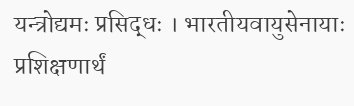यन्त्रोद्यमः प्रसिद्धः । भारतीयवायुसेनायाः प्रशिक्षणार्थं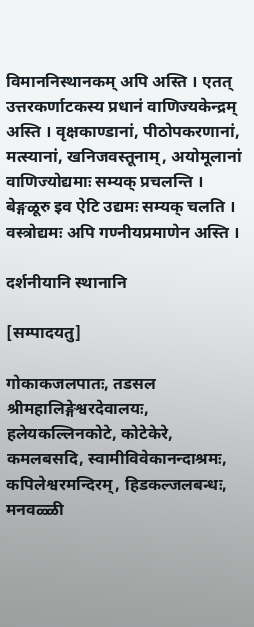विमाननिस्थानकम् अपि अस्ति । एतत् उत्तरकर्णाटकस्य प्रधानं वाणिज्यकेन्द्रम् अस्ति । वृक्षकाण्डानां, पीठोपकरणानां, मत्स्यानां, खनिजवस्तूनाम्, अयोमूलानां वाणिज्योद्यमाः सम्यक् प्रचलन्ति । बेङ्गळूरु इव ऐटि उद्यमः सम्यक् चलति । वस्त्रोद्यमः अपि गण्नीयप्रमाणेन अस्ति ।

दर्शनीयानि स्थानानि

[सम्पादयतु]

गोकाकजलपातः, तडसल श्रीमहालिङ्गेश्वरदेवालयः, हलेयकल्लिनकोटे, कोटेकेरे, कमलबसदि, स्वामीविवेकानन्दाश्रमः, कपिलेश्वरमन्दिरम्, हिडकल्जलबन्धः, मनवळ्ळी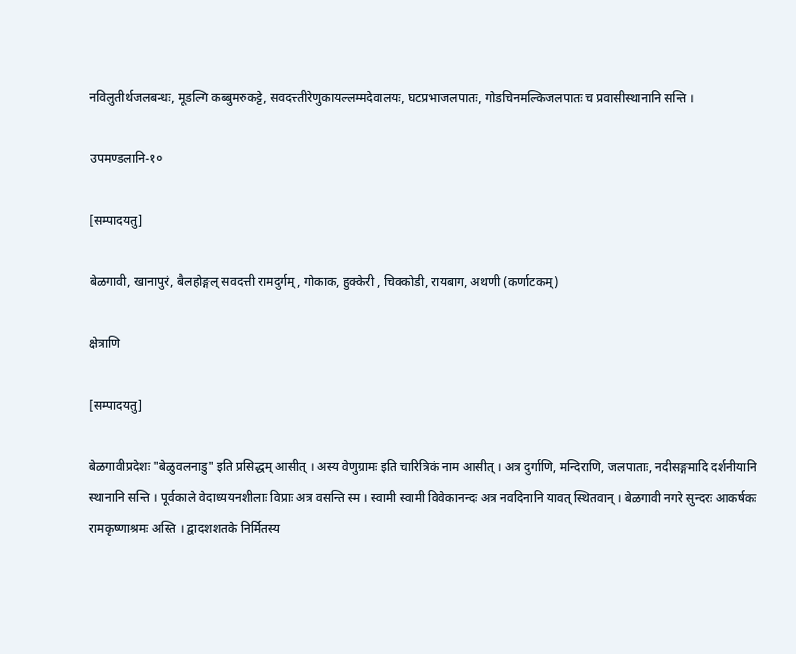नविलुतीर्थजलबन्धः, मूडल्गि कब्बुमरुकट्टे, सवदत्त्तीरेणुकायल्लम्मदेवालयः, घटप्रभाजलपातः, गोडचिनमल्किजलपातः च प्रवासीस्थानानि सन्ति ।

उपमण्डलानि-१०

[सम्पादयतु]

बेळगावी, खानापुरं, बैलहोङ्गल् सवदत्ती रामदुर्गम्, गोकाक, हुक्केरी , चिक्कोडी, रायबाग, अथणी (कर्णाटकम्)

क्षेत्राणि

[सम्पादयतु]

बेळगावीप्रदेशः "बेळुवलनाडु" इति प्रसिद्धम् आसीत् । अस्य वेणुग्रामः इति चारित्रिकं नाम आसीत् । अत्र दुर्गाणि, मन्दिराणि, जलपाताः, नदीसङ्गमादि दर्शनीयानि स्थानानि सन्ति । पूर्वकाले वेदाध्ययनशीलाः विप्राः अत्र वसन्ति स्म । स्वामी स्वामी विवेकानन्दः अत्र नवदिनानि यावत् स्थितवान् । बेळगावी नगरे सुन्दरः आकर्षकः रामकृष्णाश्रमः अस्ति । द्वादशशतके निर्मितस्य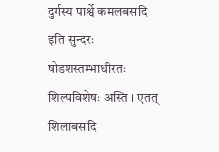दुर्गस्य पार्श्वे कमलबसदि इति सुन्दरः षोडशस्तम्भाधीरतः शिल्पविशेषः अस्ति । एतत् शिलाबसदि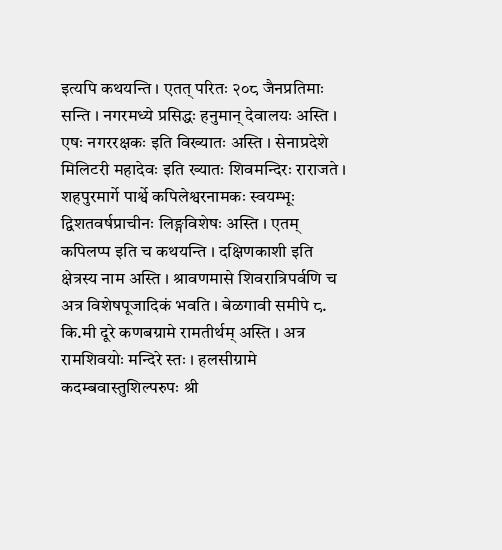इत्यपि कथयन्ति । एतत् परितः २०८ जैनप्रतिमाः सन्ति । नगरमध्ये प्रसिद्धः हनुमान् देवालयः अस्ति । एषः नगररक्षकः इति विख्यातः अस्ति । सेनाप्रदेशे मिलिटरी महादेवः इति ख्यातः शिवमन्दिरः राराजते । शहपुरमार्गे पार्श्वे कपिलेश्वरनामकः स्वयम्भूः द्विशतवर्षप्राचीनः लिङ्गविशेषः अस्ति । एतम् कपिलप्प इति च कथयन्ति । दक्षिणकाशी इति क्षेत्रस्य नाम अस्ति । श्रावणमासे शिवरात्रिपर्वणि च अत्र विशेषपूजादिकं भवति । बेळगावी समीपे ८. कि.मी दूरे कणबग्रामे रामतीर्थम् अस्ति । अत्र रामशिवयोः मन्दिरे स्तः । हलसीग्रामे कदम्बवास्तुशिल्परुपः श्री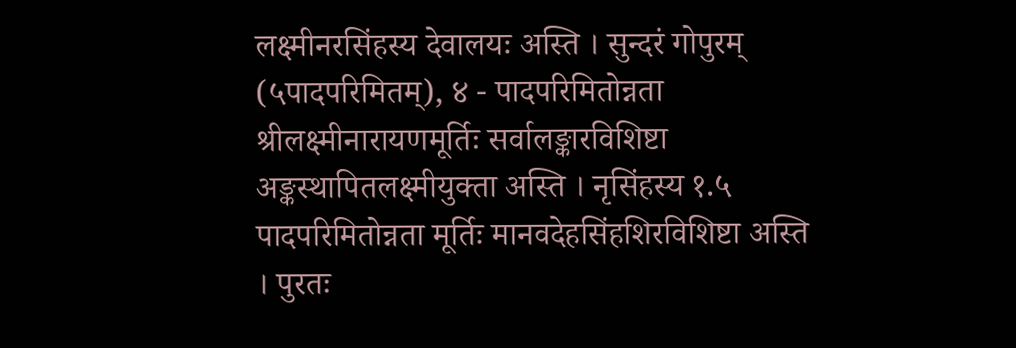लक्ष्मीनरसिंहस्य देवालयः अस्ति । सुन्दरं गोपुरम् (५पादपरिमितम्), ४ - पादपरिमितोन्नता श्रीलक्ष्मीनारायणमूर्तिः सर्वालङ्कारविशिष्टा अङ्कस्थापितलक्ष्मीयुक्ता अस्ति । नृसिंहस्य १.५ पादपरिमितोन्नता मूर्तिः मानवदेहसिंहशिरविशिष्टा अस्ति । पुरतः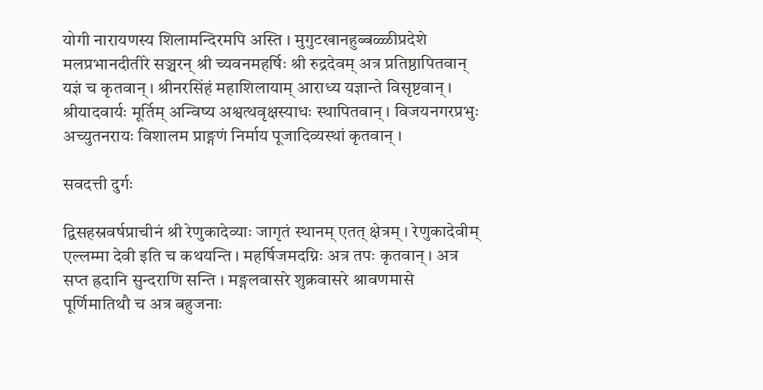योगी नारायणस्य शिलामन्दिरमपि अस्ति । मुगुटखानहुब्बळ्ळीप्रदेशे मलप्रभानदीतीरे सञ्चरन् श्री च्यवनमहर्षिः श्री रुद्रदेवम् अत्र प्रतिष्ठापितवान् यज्ञं च कृतवान् । श्रीनरसिंहं महाशिलायाम् आराध्य यज्ञान्ते विसृष्टवान् । श्रीयादवार्यः मूर्तिम् अन्विष्य अश्वत्थवृक्षस्याधः स्थापितवान् । विजयनगरप्रभुः अच्युतनरायः विशालम प्राङ्गणं निर्माय पूजादिव्यस्थां कृतवान् ।

सवदत्ती दुर्गः

द्विसहस्रवर्षप्राचीनं श्री रेणुकादेव्याः जागृतं स्थानम् एतत् क्षेत्रम् । रेणुकादेवीम् एल्लम्मा देवी इति च कथयन्ति । महर्षिजमदग्निः अत्र तपः कृतवान् । अत्र सप्त ह्रदानि सुन्दराणि सन्ति । मङ्गलवासरे शुक्रवासरे श्रावणमासे पूर्णिमातिथौ च अत्र बहुजनाः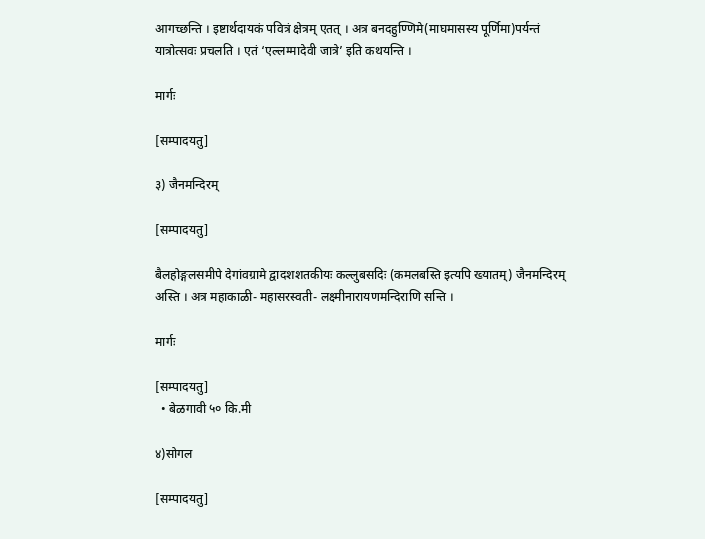आगच्छन्ति । इष्टार्थदायकं पवित्रं क्षेत्रम् एतत् । अत्र बनदहुण्णिमे(माघमासस्य पूर्णिमा)पर्यन्तं यात्रोत्सवः प्रचलति । एतं ‘एल्लम्मादेवी जात्रे’ इति कथयन्ति ।

मार्गः

[सम्पादयतु]

३) जैनमन्दिरम्

[सम्पादयतु]

बैलहोङ्गलसमीपे देगांवग्रामे द्वादशशतकीयः कल्लुबसदिः (कमलबस्ति इत्यपि ख्यातम्) जैनमन्दिरम् अस्ति । अत्र महाकाळी- महासरस्वती- लक्ष्मीनारायणमन्दिराणि सन्ति ।

मार्गः

[सम्पादयतु]
  • बेळगावी ५० कि.मी

४)सोगल

[सम्पादयतु]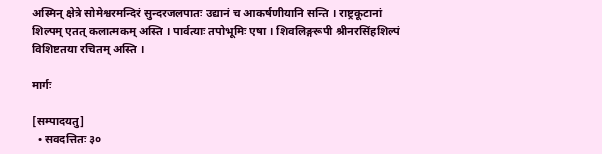अस्मिन् क्षेत्रे सोमेश्वरमन्दिरं सुन्दरजलपातः उद्यानं च आकर्षणीयानि सन्ति । राष्ट्रकूटानां शिल्पम् एतत् कलात्मकम् अस्ति । पार्वत्याः तपोभूमिः एषा । शिवलिङ्गरूपी श्रीनरसिंहशिल्पं विशिष्टतया रचितम् अस्ति ।

मार्गः

[सम्पादयतु]
  • सवदत्तितः ३०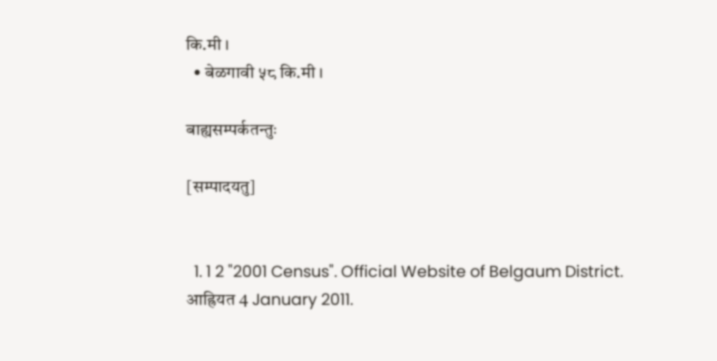कि.मी ।
  • बेळगावी ५८ कि.मी ।

बाह्यसम्पर्कतन्तुः

[सम्पादयतु]


  1. 1 2 "2001 Census". Official Website of Belgaum District. आह्रियत 4 January 2011.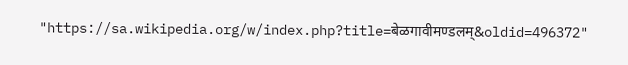"https://sa.wikipedia.org/w/index.php?title=बेळगावीमण्डलम्&oldid=496372"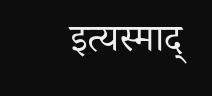इत्यस्माद्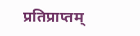प्रतिप्राप्तम्